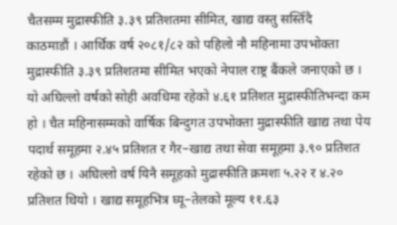चैतसम्म मुद्रास्फीति ३.३९ प्रतिशतमा सीमित, खाद्य वस्तु सस्तिँदै
काठमाडौं । आर्थिक वर्ष २०८१/८२ को पहिलो नौ महिनामा उपभोक्ता मुद्रास्फीति ३.३९ प्रतिशतमा सीमित भएको नेपाल राष्ट्र बैंकले जनाएको छ । यो अघिल्लो वर्षको सोही अवधिमा रहेको ४.६१ प्रतिशत मुद्रास्फीतिभन्दा कम हो । चैत महिनासम्मको वार्षिक बिन्दुगत उपभोक्ता मुद्रास्फीति खाद्य तथा पेय पदार्थ समूहमा २.४५ प्रतिशत र गैर–खाद्य तथा सेवा समूहमा ३.९० प्रतिशत रहेको छ । अघिल्लो वर्ष यिनै समूहको मुद्रास्फीति क्रमशः ५.२२ र ४.२० प्रतिशत थियो । खाद्य समूहभित्र घ्यू–तेलको मूल्य ११.६३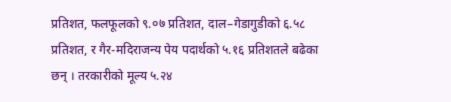प्रतिशत, फलफूलको ९.०७ प्रतिशत, दाल–गेडागुडीको ६.५८ प्रतिशत, र गैर-मदिराजन्य पेय पदार्थको ५.१६ प्रतिशतले बढेका छन् । तरकारीको मूल्य ५.२४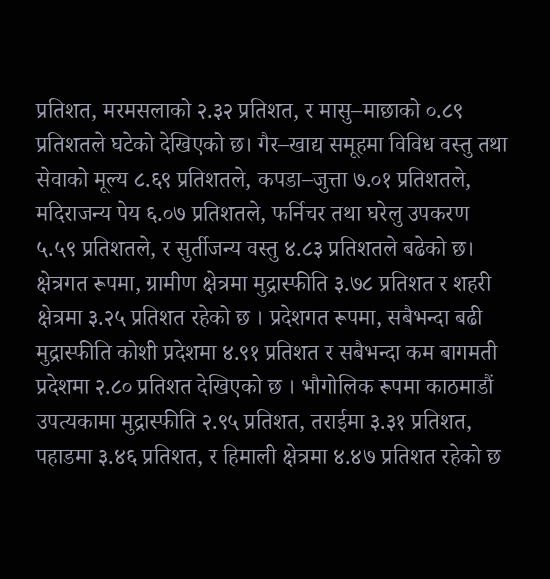प्रतिशत, मरमसलाको २.३२ प्रतिशत, र मासु–माछाको ०.८९ प्रतिशतले घटेको देखिएको छ। गैर–खाद्य समूहमा विविध वस्तु तथा सेवाको मूल्य ८.६९ प्रतिशतले, कपडा–जुत्ता ७.०१ प्रतिशतले, मदिराजन्य पेय ६.०७ प्रतिशतले, फर्निचर तथा घरेलु उपकरण ५.५९ प्रतिशतले, र सुर्तीजन्य वस्तु ४.८३ प्रतिशतले बढेको छ। क्षेत्रगत रूपमा, ग्रामीण क्षेत्रमा मुद्रास्फीति ३.७८ प्रतिशत र शहरी क्षेत्रमा ३.२५ प्रतिशत रहेको छ । प्रदेशगत रूपमा, सबैभन्दा बढी मुद्रास्फीति कोशी प्रदेशमा ४.९१ प्रतिशत र सबैभन्दा कम बागमती प्रदेशमा २.८० प्रतिशत देखिएको छ । भौगोलिक रूपमा काठमाडौं उपत्यकामा मुद्रास्फीति २.९५ प्रतिशत, तराईमा ३.३१ प्रतिशत, पहाडमा ३.४६ प्रतिशत, र हिमाली क्षेत्रमा ४.४७ प्रतिशत रहेको छ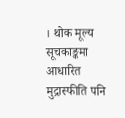। थोक मूल्य सूचकाङ्कमा आधारित मुद्रास्फीति पनि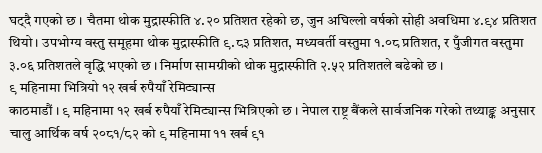घट्दै गएको छ । चैतमा थोक मुद्रास्फीति ४.२० प्रतिशत रहेको छ, जुन अघिल्लो वर्षको सोही अवधिमा ४.९४ प्रतिशत थियो । उपभोग्य वस्तु समूहमा थोक मुद्रास्फीति ९.८३ प्रतिशत, मध्यवर्ती वस्तुमा १.०८ प्रतिशत, र पुँजीगत वस्तुमा ३.०६ प्रतिशतले वृद्धि भएको छ । निर्माण सामग्रीको थोक मुद्रास्फीति २.५२ प्रतिशतले बढेको छ ।
९ महिनामा भित्रियो १२ खर्ब रुपैयाँ रेमिट्यान्स
काठमाडौं । ९ महिनामा १२ खर्ब रुपैयाँ रेमिट्यान्स भित्रिएको छ । नेपाल राष्ट्र बैंकले सार्वजनिक गरेको तथ्याङ्क अनुसार चालु आर्थिक वर्ष २०८१/८२ को ९ महिनामा ११ खर्ब ९१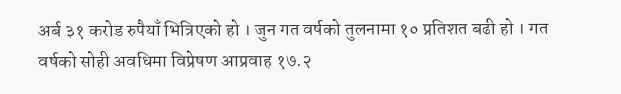अर्ब ३१ करोड रुपैयाँ भित्रिएको हो । जुन गत वर्षको तुलनामा १० प्रतिशत बढी हो । गत वर्षको सोही अवधिमा विप्रेषण आप्रवाह १७.२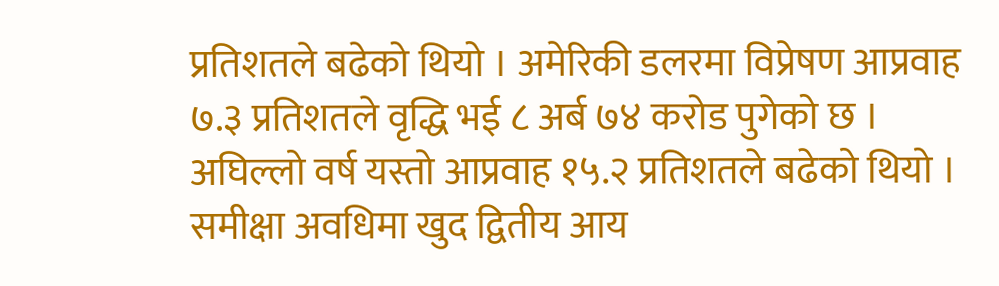प्रतिशतले बढेको थियो । अमेरिकी डलरमा विप्रेषण आप्रवाह ७.३ प्रतिशतले वृद्धि भई ८ अर्ब ७४ करोड पुगेको छ । अघिल्लो वर्ष यस्तो आप्रवाह १५.२ प्रतिशतले बढेको थियो । समीक्षा अवधिमा खुद द्वितीय आय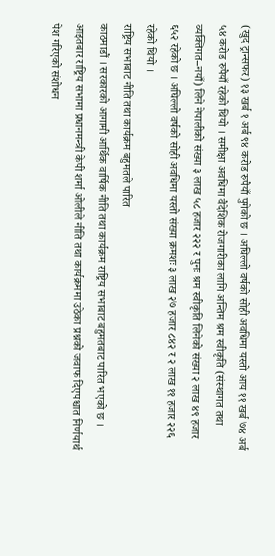(खुद ट्रान्सफर) १३ खर्ब १ अर्ब ९४ करोड रुपैयाँ पुगेको छ । अघिल्लो वर्षको सोही अवधिमा यस्तो आय ११ खर्ब ७४ अर्ब ५४ करोड रुपैयाँ रहेको थियो । समीक्षा अवधिमा वैदेशिक रोजगारीका लागि अन्तिम श्रम स्वीकृति (संस्थागत तथा व्यक्तिगत–नयाँ) लिने नेपालीको संख्या ३ लाख ५८ हजार २२२ र पुनः श्रम स्वीकृति लिनेको संख्या २ लाख ४९ हजार ६५२ रहेको छ । अघिल्लो वर्षको सोही अवधिमा यस्तो संख्या क्रमशः ३ लाख २७ हजार ८४२ र २ लाख ११ हजार २२६ रहेको थियो ।
राष्ट्रिय सभाबाट नीति तथा कार्यक्रम बहुमतले पारित
काठमाडौं । सरकारको आगामी आर्थिक वार्षिक नीति तथा कार्यक्रम राष्ट्रिय सभाबाट बहुमतबाट पारित भएको छ । आइतबार राष्ट्रिय सभामा प्रधानमन्त्री केपी शर्मा ओलीले नीति तथा कार्यक्रममा उठेका प्रश्नको जवाफ दिएपश्चात निर्णयार्थ पेश गरिएको संशोधन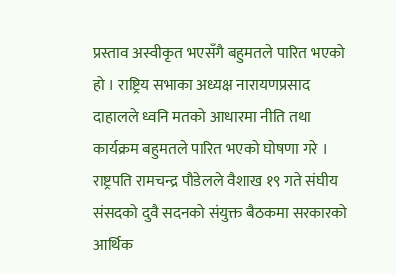प्रस्ताव अस्वीकृत भएसँगै बहुमतले पारित भएको हो । राष्ट्रिय सभाका अध्यक्ष नारायणप्रसाद दाहालले ध्वनि मतको आधारमा नीति तथा कार्यक्रम बहुमतले पारित भएको घोषणा गरे । राष्ट्रपति रामचन्द्र पौडेलले वैशाख १९ गते संघीय संसदको दुवै सदनको संयुक्त बैठकमा सरकारको आर्थिक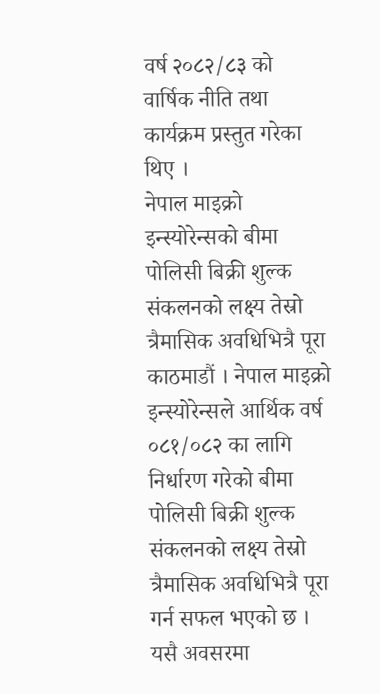वर्ष २०८२/८३ को वार्षिक नीति तथा कार्यक्रम प्रस्तुत गरेका थिए ।
नेपाल माइक्रो इन्स्योरेन्सको बीमा पोलिसी बिक्री शुल्क संकलनको लक्ष्य तेस्रो त्रैमासिक अवधिभित्रै पूरा
काठमाडौं । नेपाल माइक्रो इन्स्योरेन्सले आर्थिक वर्ष ०८१/०८२ का लागि निर्धारण गरेको बीमा पोलिसी बिक्री शुल्क संकलनको लक्ष्य तेस्रो त्रैमासिक अवधिभित्रै पूरा गर्न सफल भएको छ । यसै अवसरमा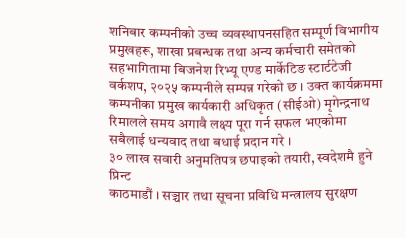शनिबार कम्पनीको उच्च व्यवस्थापनसहित सम्पूर्ण विभागीय प्रमुखहरू, शाखा प्रबन्धक तथा अन्य कर्मचारी समेतको सहभागितामा बिजनेश रिभ्यू एण्ड मार्केटिङ स्टार्टटेजी वर्कशप, २०२५ कम्पनीले सम्पन्न गरेको छ । उक्त कार्यक्रममा कम्पनीका प्रमुख कार्यकारी अधिकृत (सीईओ) मृगेन्द्रनाथ रिमालले समय अगावै लक्ष्य पूरा गर्न सफल भएकोमा सबैलाई धन्यवाद तथा बधाई प्रदान गरे ।
३० लाख सवारी अनुमतिपत्र छपाइको तयारी, स्वदेशमै हुने प्रिन्ट
काठमाडौं । सञ्चार तथा सूचना प्रविधि मन्त्रालय सुरक्षण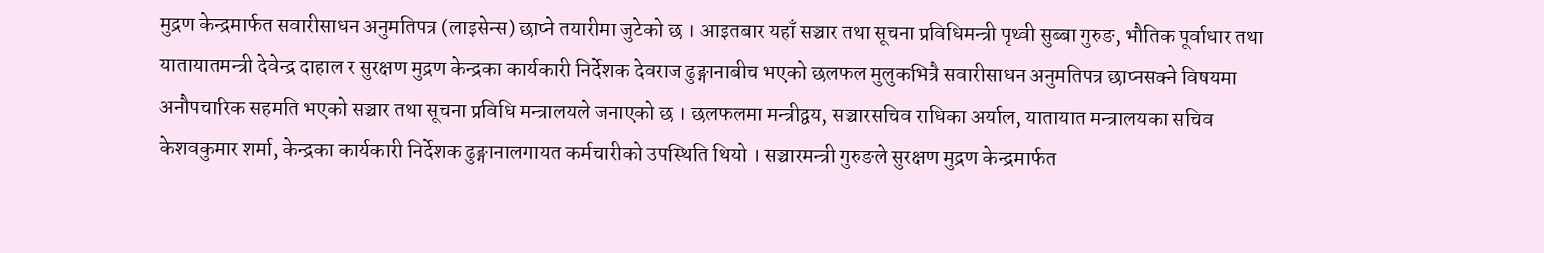मुद्रण केन्द्रमार्फत सवारीसाधन अनुमतिपत्र (लाइसेन्स) छाप्ने तयारीमा जुटेको छ । आइतबार यहाँ सञ्चार तथा सूचना प्रविधिमन्त्री पृथ्वी सुब्बा गुरुङ, भौतिक पूर्वाधार तथा यातायातमन्त्री देवेन्द्र दाहाल र सुरक्षण मुद्रण केन्द्रका कार्यकारी निर्देशक देवराज ढुङ्गानाबीच भएको छलफल मुलुकभित्रै सवारीसाधन अनुमतिपत्र छाप्नसक्ने विषयमा अनौपचारिक सहमति भएको सञ्चार तथा सूचना प्रविधि मन्त्रालयले जनाएको छ । छलफलमा मन्त्रीद्वय, सञ्चारसचिव राधिका अर्याल, यातायात मन्त्रालयका सचिव केशवकुमार शर्मा, केन्द्रका कार्यकारी निर्देशक ढुङ्गानालगायत कर्मचारीको उपस्थिति थियो । सञ्चारमन्त्री गुरुङले सुरक्षण मुद्रण केन्द्रमार्फत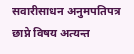सवारीसाधन अनुमपतिपत्र छाप्ने विषय अत्यन्त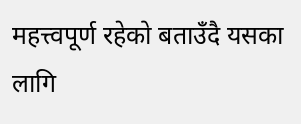महत्त्वपूर्ण रहेको बताउँदै यसका लागि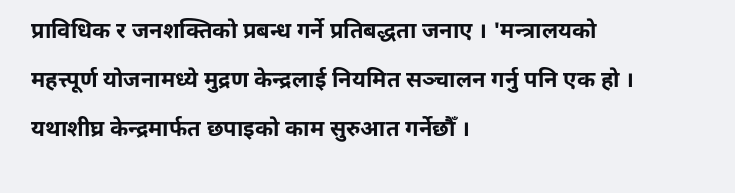प्राविधिक र जनशक्तिको प्रबन्ध गर्ने प्रतिबद्धता जनाए । 'मन्त्रालयको महत्त्पूर्ण योजनामध्ये मुद्रण केन्द्रलाई नियमित सञ्चालन गर्नु पनि एक हो । यथाशीघ्र केन्द्रमार्फत छपाइको काम सुरुआत गर्नेछौँ ।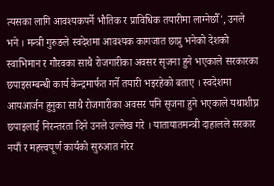त्यसका लागि आवश्यकपर्ने भौतिक र प्राविधिक तयारीमा लाग्नेछौँ', उनले भने । मन्त्री गुरुङले स्वदेशमा आवश्यक कागजात छाप्नु भनेको देशको स्वाभिमान र गौरवका साथै रोजगारीका अवसर सृजना हुने भएकाले सरकारका छपाइसम्बन्धी कार्य केन्द्रमार्फत गर्ने तयारी भइरहेको बताए । स्वदेशमा आयआर्जन हुनुका साथै रोजगारीका अवसर पनि सृजना हुने भएकाले यथाशीघ्र छपाइलाई निरन्तरता दिने उनले उल्लेख गरे । यातायातमन्त्री दाहालले सरकार नयाँ र महत्त्वपूर्ण कार्यको सुरुआत गरेर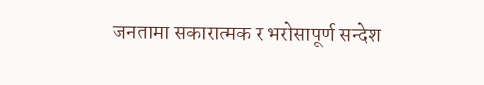जनतामा सकारात्मक र भरोसापूर्ण सन्देश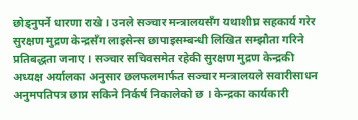छोड्नुपर्ने धारणा राखे । उनले सञ्चार मन्त्रालयसँग यथाशीघ्र सहकार्य गरेर सुरक्षण मुद्रण केन्द्रसँग लाइसेन्स छापाइसम्बन्धी लिखित सम्झौता गरिने प्रतिबद्धता जनाए । सञ्चार सचिवसमेत रहेकी सुरक्षण मुद्रण केन्द्रकी अध्यक्ष अर्यालका अनुसार छलफलमार्फत सञ्चार मन्त्रालयले सवारीसाधन अनुमपतिपत्र छाप्न सकिने निर्कर्ष निकालेको छ । केन्द्रका कार्यकारी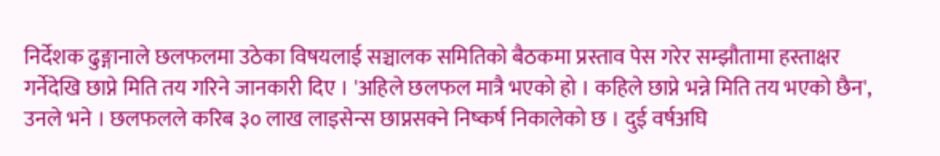निर्देशक ढुङ्गानाले छलफलमा उठेका विषयलाई सञ्चालक समितिको बैठकमा प्रस्ताव पेस गरेर सम्झौतामा हस्ताक्षर गर्नेदेखि छाप्ने मिति तय गरिने जानकारी दिए । 'अहिले छलफल मात्रै भएको हो । कहिले छाप्ने भन्ने मिति तय भएको छैन', उनले भने । छलफलले करिब ३० लाख लाइसेन्स छाप्नसक्ने निष्कर्ष निकालेको छ । दुई वर्षअघि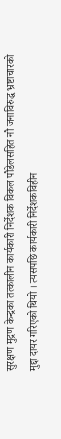सुरक्षण मुद्रण केन्द्रका तत्कालीन कार्यकारी निर्देशक विकल पौडेलसहित नौ जनाविरुद्ध भ्रष्टाचारको मुद्दा दायर गरिएको थियो । त्यसपछि कार्यकारी निर्देशकविहीन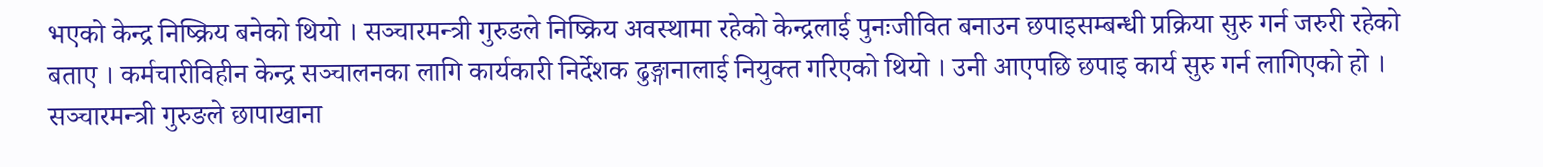भएको केन्द्र निष्क्रिय बनेको थियो । सञ्चारमन्त्री गुरुङले निष्क्रिय अवस्थामा रहेको केन्द्रलाई पुनःजीवित बनाउन छपाइसम्बन्धी प्रक्रिया सुरु गर्न जरुरी रहेको बताए । कर्मचारीविहीन केन्द्र सञ्चालनका लागि कार्यकारी निर्देशक ढुङ्गानालाई नियुक्त गरिएको थियो । उनी आएपछि छपाइ कार्य सुरु गर्न लागिएको हो । सञ्चारमन्त्री गुरुङले छापाखाना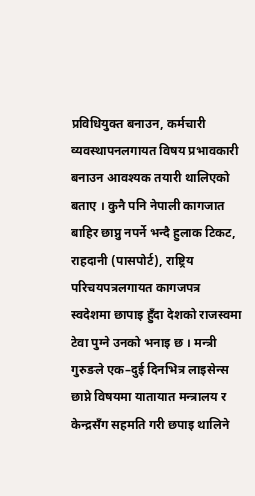प्रविधियुक्त बनाउन, कर्मचारी व्यवस्थापनलगायत विषय प्रभावकारी बनाउन आवश्यक तयारी थालिएको बताए । कुनै पनि नेपाली कागजात बाहिर छाप्नु नपर्ने भन्दै हुलाक टिकट, राहदानी (पासपोर्ट), राष्ट्रिय परिचयपत्रलगायत कागजपत्र स्वदेशमा छापाइ हुँदा देशको राजस्वमा टेवा पुग्ने उनको भनाइ छ । मन्त्री गुरुङले एक–दुई दिनभित्र लाइसेन्स छाप्ने विषयमा यातायात मन्त्रालय र केन्द्रसँग सहमति गरी छपाइ थालिने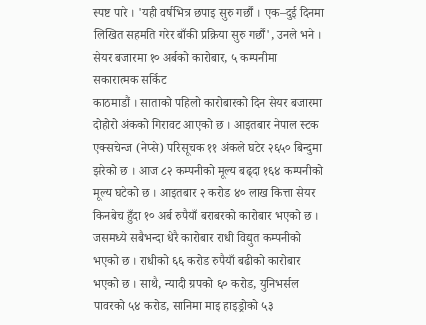स्पष्ट पारे । 'यही वर्षभित्र छपाइ सुरु गर्छौं । एक–दुई दिनमा लिखित सहमति गरेर बाँकी प्रक्रिया सुरु गर्छौं', उनले भने ।
सेयर बजारमा १० अर्बको कारोबार, ५ कम्पनीमा सकारात्मक सर्किट
काठमाडौं । साताको पहिलो कारोबारको दिन सेयर बजारमा दोहोरो अंकको गिरावट आएको छ । आइतबार नेपाल स्टक एक्सचेन्ज (नेप्से) परिसूचक ११ अंकले घटेर २६५० बिन्दुमा झरेको छ । आज ८२ कम्पनीको मूल्य बढ्दा १६४ कम्पनीको मूल्य घटेको छ । आइतबार २ करोड ४० लाख कित्ता सेयर किनबेच हुँदा १० अर्ब रुपैयाँ बराबरको कारोबार भएको छ । जसमध्ये सबैभन्दा धेरै कारोबार राधी विद्युत कम्पनीको भएको छ । राधीको ६६ करोड रुपैयाँ बढीको कारोबार भएको छ । साथै, न्यादी ग्रपको ६० करोड, युनिभर्सल पावरको ५४ करोड, सानिमा माइ हाइड्रोको ५३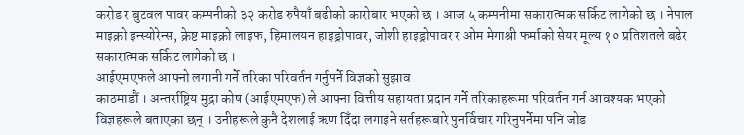करोड र बुटवल पावर कम्पनीको ३२ करोड रुपैयाँ बढीको कारोबार भएको छ । आज ५ कम्पनीमा सकारात्मक सर्किट लागेको छ । नेपाल माइक्रो इन्स्योरेन्स, क्रेष्ट माइक्रो लाइफ, हिमालयन हाइड्रोपावर, जोशी हाइड्रोपावर र ओम मेगाश्री फर्माको सेयर मूल्य १० प्रतिशतले बढेर सकारात्मक सर्किट लागेको छ ।
आईएमएफले आफ्नो लगानी गर्ने तरिका परिवर्तन गर्नुपर्ने विज्ञको सुझाव
काठमाडौं । अन्तर्राष्ट्रिय मुद्रा कोष (आईएमएफ) ले आफ्ना वित्तीय सहायता प्रदान गर्ने तरिकाहरूमा परिवर्तन गर्न आवश्यक भएको विज्ञहरूले बताएका छन् । उनीहरूले कुनै देशलाई ऋण दिँदा लगाइने सर्तहरूबारे पुनर्विचार गरिनुपर्नेमा पनि जोड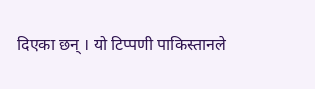दिएका छन् । यो टिप्पणी पाकिस्तानले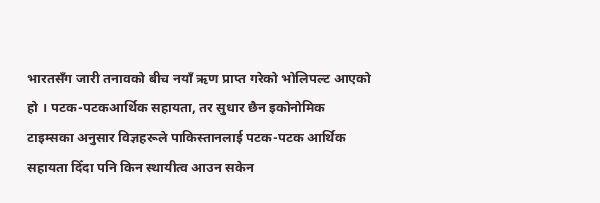भारतसँग जारी तनावको बीच नयाँ ऋण प्राप्त गरेको भोलिपल्ट आएको हो । पटक-पटकआर्थिक सहायता, तर सुधार छैन इकोनोमिक टाइम्सका अनुसार विज्ञहरूले पाकिस्तानलाई पटक-पटक आर्थिक सहायता दिँदा पनि किन स्थायीत्व आउन सकेन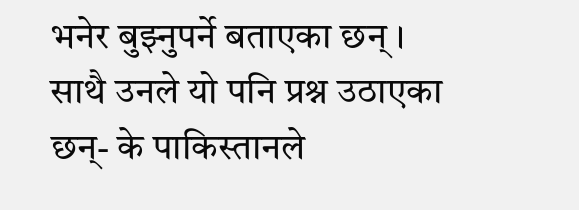भनेर बुझ्नुपर्ने बताएका छन् । साथै उनले यो पनि प्रश्न उठाएका छन्- के पाकिस्तानले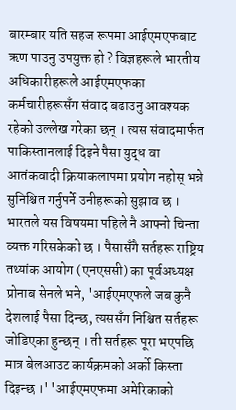बारम्बार यति सहज रूपमा आईएमएफबाट ऋण पाउनु उपयुक्त हो ? विज्ञहरूले भारतीय अधिकारीहरूले आईएमएफका कर्मचारीहरूसँग संवाद बढाउनु आवश्यक रहेको उल्लेख गरेका छन् । त्यस संवादमार्फत पाकिस्तानलाई दिइने पैसा युद्ध वा आतंकवादी क्रियाकलापमा प्रयोग नहोस् भन्ने सुनिश्चित गर्नुपर्ने उनीहरूको सुझाव छ । भारतले यस विषयमा पहिले नै आफ्नो चिन्ता व्यक्त गरिसकेको छ । पैसासँगै सर्तहरू राष्ट्रिय तथ्यांक आयोग (एनएससी) का पूर्वअध्यक्ष प्रोनाब सेनले भने, 'आईएमएफले जब कुनै देशलाई पैसा दिन्छ, त्यससँग निश्चित सर्तहरू जोडिएका हुन्छन् । ती सर्तहरू पूरा भएपछि मात्र बेलआउट कार्यक्रमको अर्को किस्ता दिइन्छ ।' 'आईएमएफमा अमेरिकाको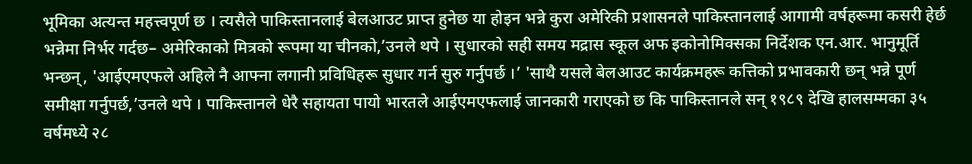भूमिका अत्यन्त महत्त्वपूर्ण छ । त्यसैले पाकिस्तानलाई बेलआउट प्राप्त हुनेछ या होइन भन्ने कुरा अमेरिकी प्रशासनले पाकिस्तानलाई आगामी वर्षहरूमा कसरी हेर्छ भन्नेमा निर्भर गर्दछ– अमेरिकाको मित्रको रूपमा या चीनको,’उनले थपे । सुधारको सही समय मद्रास स्कूल अफ इकोनोमिक्सका निर्देशक एन.आर. भानुमूर्ति भन्छन्, 'आईएमएफले अहिले नै आफ्ना लगानी प्रविधिहरू सुधार गर्न सुरु गर्नुपर्छ ।’ 'साथै यसले बेलआउट कार्यक्रमहरू कत्तिको प्रभावकारी छन् भन्ने पूर्ण समीक्षा गर्नुपर्छ,’उनले थपे । पाकिस्तानले धेरै सहायता पायो भारतले आईएमएफलाई जानकारी गराएको छ कि पाकिस्तानले सन् १९८९ देखि हालसम्मका ३५ वर्षमध्ये २८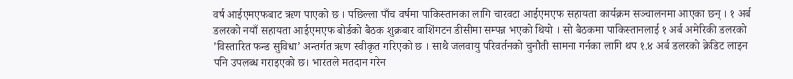वर्ष आईएमएफबाट ऋण पाएको छ । पछिल्ला पाँच वर्षमा पाकिस्तानका लागि चारवटा आईएमएफ सहायता कार्यक्रम सञ्चालनमा आएका छन् । १ अर्ब डलरको नयाँ सहायता आईएमएफ बोर्डको बैठक शुक्रबार वाशिंगटन डीसीमा सम्पन्न भएको थियो । सो बैठकमा पाकिस्तानलाई १ अर्ब अमेरिकी डलरको ’विस्तारित फन्ड सुविधा’ अन्तर्गत ऋण स्वीकृत गरिएको छ । साथै जलवायु परिवर्तनको चुनौती सामना गर्नका लागि थप १.४ अर्ब डलरको क्रेडिट लाइन पनि उपलब्ध गराइएको छ। भारतले मतदान गरेन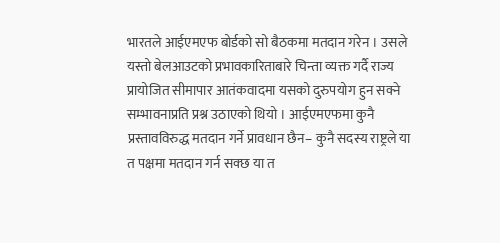भारतले आईएमएफ बोर्डको सो बैठकमा मतदान गरेन । उसले यस्तो बेलआउटको प्रभावकारिताबारे चिन्ता व्यक्त गर्दै राज्य प्रायोजित सीमापार आतंकवादमा यसको दुरुपयोग हुन सक्ने सम्भावनाप्रति प्रश्न उठाएको थियो । आईएमएफमा कुनै प्रस्तावविरुद्ध मतदान गर्ने प्रावधान छैन– कुनै सदस्य राष्ट्रले या त पक्षमा मतदान गर्न सक्छ या त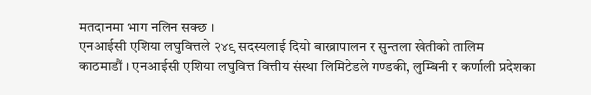मतदानमा भाग नलिन सक्छ ।
एनआईसी एशिया लघुवित्तले २४९ सदस्यलाई दियो बाख्रापालन र सुन्तला खेतीको तालिम
काठमाडौं । एनआईसी एशिया लघुवित्त वित्तीय संस्था लिमिटेडले गण्डकी, लुम्बिनी र कर्णाली प्रदेशका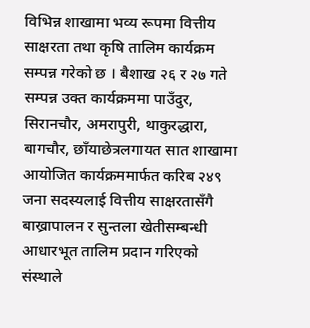विभिन्न शाखामा भव्य रूपमा वित्तीय साक्षरता तथा कृषि तालिम कार्यक्रम सम्पन्न गरेको छ । बैशाख २६ र २७ गते सम्पन्न उक्त कार्यक्रममा पाउँदुर, सिरानचौर, अमरापुरी, थाकुरद्धारा, बागचौर, छाँयाछेत्रलगायत सात शाखामा आयोजित कार्यक्रममार्फत करिब २४९ जना सदस्यलाई वित्तीय साक्षरतासँगै बाख्रापालन र सुन्तला खेतीसम्बन्धी आधारभूत तालिम प्रदान गरिएको संस्थाले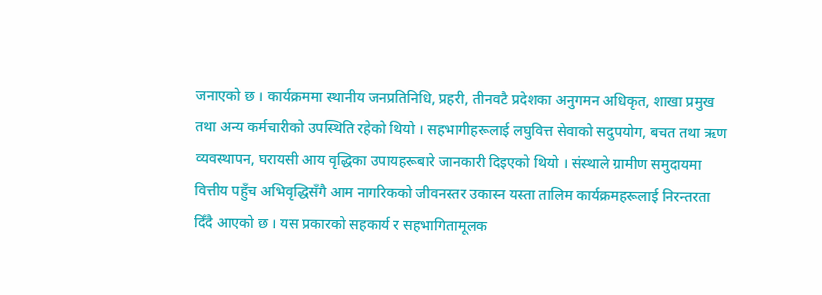जनाएको छ । कार्यक्रममा स्थानीय जनप्रतिनिधि, प्रहरी, तीनवटै प्रदेशका अनुगमन अधिकृत, शाखा प्रमुख तथा अन्य कर्मचारीको उपस्थिति रहेको थियो । सहभागीहरूलाई लघुवित्त सेवाको सदुपयोग, बचत तथा ऋण व्यवस्थापन, घरायसी आय वृद्धिका उपायहरूबारे जानकारी दिइएको थियो । संस्थाले ग्रामीण समुदायमा वित्तीय पहुँच अभिवृद्धिसँगै आम नागरिकको जीवनस्तर उकास्न यस्ता तालिम कार्यक्रमहरूलाई निरन्तरता दिँदै आएको छ । यस प्रकारको सहकार्य र सहभागितामूलक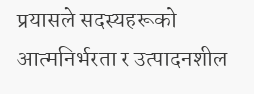प्रयासले सदस्यहरूको आत्मनिर्भरता र उत्पादनशील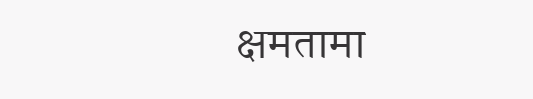क्षमतामा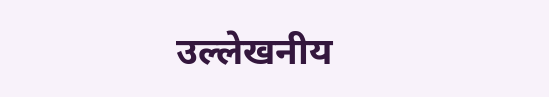उल्लेखनीय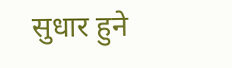सुधार हुने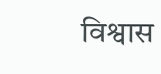विश्वास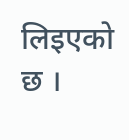लिइएको छ ।